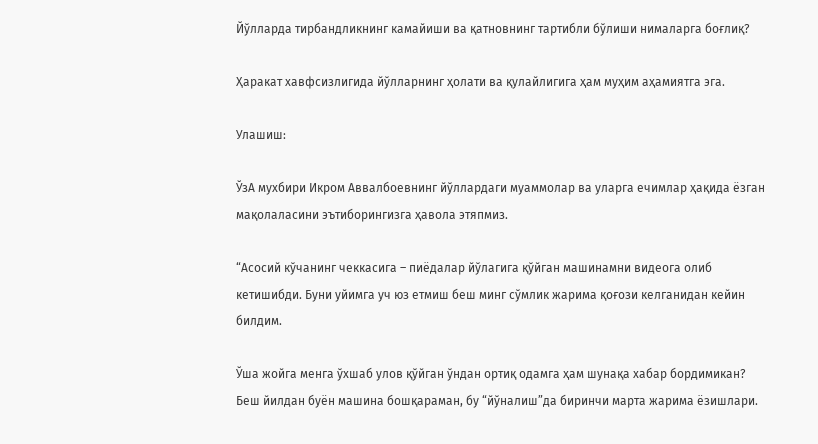Йўлларда тирбандликнинг камайиши ва қатновнинг тартибли бўлиши нималарга боғлиқ?

Ҳаракат хавфсизлигида йўлларнинг ҳолати ва қулайлигига ҳам муҳим аҳамиятга эга.

Улашиш:

ЎзА мухбири Икром Аввалбоевнинг йўллардаги муаммолар ва уларга ечимлар ҳақида ёзган мақолаласини эътиборингизга ҳавола этяпмиз.

“Асосий кўчанинг чеккасига – пиёдалар йўлагига қўйган машинамни видеога олиб кетишибди. Буни уйимга уч юз етмиш беш минг сўмлик жарима қоғози келганидан кейин билдим.

Ўша жойга менга ўхшаб улов қўйган ўндан ортиқ одамга ҳам шунақа хабар бордимикан? Беш йилдан буён машина бошқараман, бу “йўналиш”да биринчи марта жарима ёзишлари.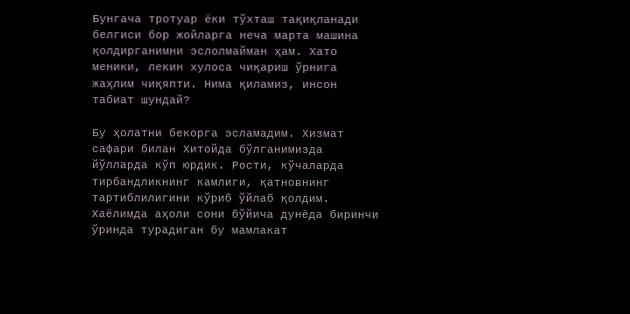Бунгача тротуар ёки тўхташ тақиқланади белгиси бор жойларга неча марта машина қолдирганимни эслолмайман ҳам. Хато меники, лекин хулоса чиқариш ўрнига жаҳлим чиқяпти. Нима қиламиз, инсон табиат шундай?

Бу ҳолатни бекорга эсламадим. Хизмат сафари билан Хитойда бўлганимизда йўлларда кўп юрдик. Рости, кўчаларда тирбандликнинг камлиги, қатновнинг тартиблилигини кўриб ўйлаб қолдим. Хаёлимда аҳоли сони бўйича дунёда биринчи ўринда турадиган бу мамлакат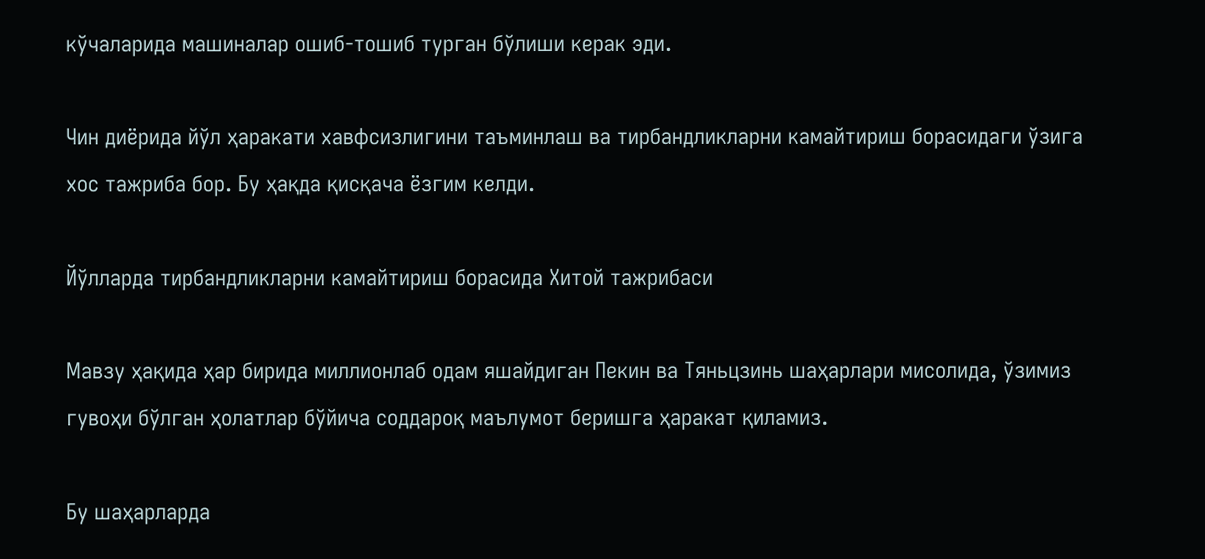кўчаларида машиналар ошиб-тошиб турган бўлиши керак эди.

Чин диёрида йўл ҳаракати хавфсизлигини таъминлаш ва тирбандликларни камайтириш борасидаги ўзига хос тажриба бор. Бу ҳақда қисқача ёзгим келди.

Йўлларда тирбандликларни камайтириш борасида Хитой тажрибаси

Мавзу ҳақида ҳар бирида миллионлаб одам яшайдиган Пекин ва Тяньцзинь шаҳарлари мисолида, ўзимиз гувоҳи бўлган ҳолатлар бўйича соддароқ маълумот беришга ҳаракат қиламиз.

Бу шаҳарларда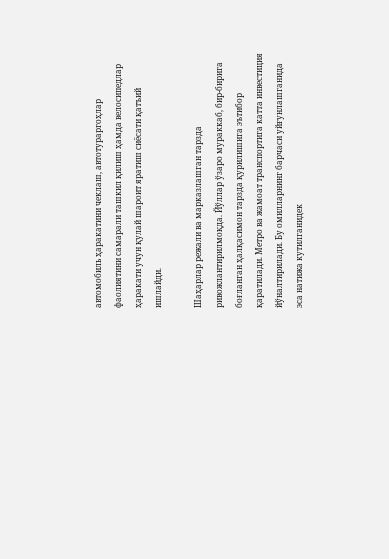автомобиль ҳаракатини чеклаш, автотураргоҳлар фаолиятини самарали ташкил қилиш ҳамда велосипедлар ҳаракати учун қулай шароит яратиш сиёсати қатъий ишлайди.

Шаҳарлар режали ва марказлашган тарзда ривожлантирилмоқда. Йўллар ўзаро мураккаб, бир-бирига боғланган ҳалқасимон тарзда қурилишига эътибор қаратилади. Метро ва жамоат транспортига катта инвестиция йўналтирилади. Бу омилларнинг барчаси уйғунлашганида эса натижа кутилганидек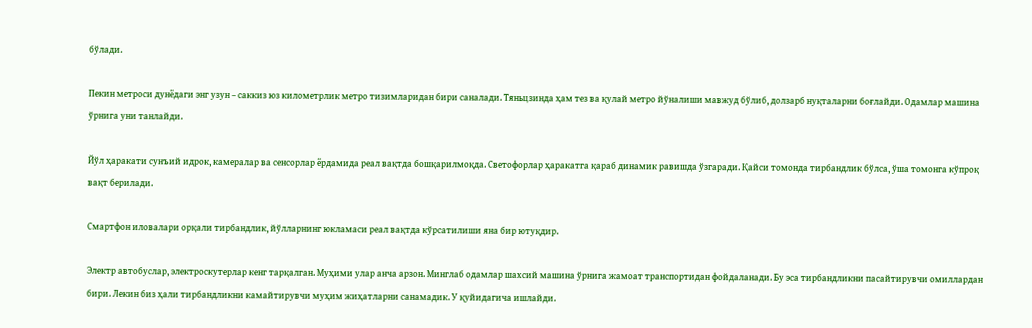бўлади.

Пекин метроси дунёдаги энг узун – саккиз юз километрлик метро тизимларидан бири саналади. Тяньцзинда ҳам тез ва қулай метро йўналиши мавжуд бўлиб, долзарб нуқталарни боғлайди. Одамлар машина ўрнига уни танлайди.

Йўл ҳаракати сунъий идрок, камералар ва сенсорлар ёрдамида реал вақтда бошқарилмоқда. Светофорлар ҳаракатга қараб динамик равишда ўзгаради. Қайси томонда тирбандлик бўлса, ўша томонга кўпроқ вақт берилади.

Смартфон иловалари орқали тирбандлик, йўлларнинг юкламаси реал вақтда кўрсатилиши яна бир ютуқдир.

Электр автобуслар, электроскутерлар кенг тарқалган. Муҳими улар анча арзон. Минглаб одамлар шахсий машина ўрнига жамоат транспортидан фойдаланади. Бу эса тирбандликни пасайтирувчи омиллардан бири. Лекин биз ҳали тирбандликни камайтирувчи муҳим жиҳатларни санамадик. У қуйидагича ишлайди.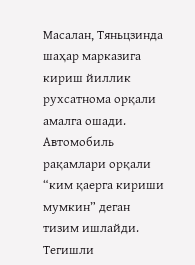Масалан, Тяньцзинда шаҳар марказига кириш йиллик рухсатнома орқали амалга ошади. Автомобиль рақамлари орқали “ким қаерга кириши мумкин” деган тизим ишлайди. Тегишли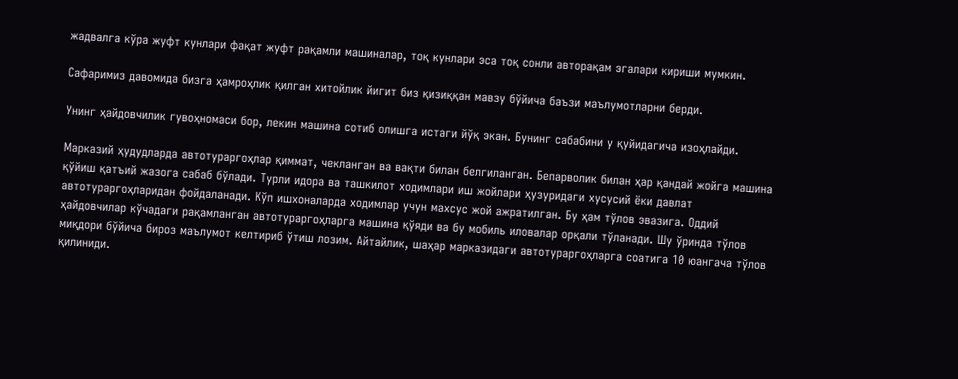жадвалга кўра жуфт кунлари фақат жуфт рақамли машиналар, тоқ кунлари эса тоқ сонли авторақам эгалари кириши мумкин.

Сафаримиз давомида бизга ҳамроҳлик қилган хитойлик йигит биз қизиққан мавзу бўйича баъзи маълумотларни берди.

Унинг ҳайдовчилик гувоҳномаси бор, лекин машина сотиб олишга истаги йўқ экан. Бунинг сабабини у қуйидагича изоҳлайди.

Марказий ҳудудларда автотураргоҳлар қиммат, чекланган ва вақти билан белгиланган. Бепарволик билан ҳар қандай жойга машина қўйиш қатъий жазога сабаб бўлади. Турли идора ва ташкилот ходимлари иш жойлари ҳузуридаги хусусий ёки давлат автотураргоҳларидан фойдаланади. Кўп ишхоналарда ходимлар учун махсус жой ажратилган. Бу ҳам тўлов эвазига. Оддий ҳайдовчилар кўчадаги рақамланган автотураргоҳларга машина қўяди ва бу мобиль иловалар орқали тўланади. Шу ўринда тўлов миқдори бўйича бироз маълумот келтириб ўтиш лозим. Айтайлик, шаҳар марказидаги автотураргоҳларга соатига 10 юангача тўлов қилиниди.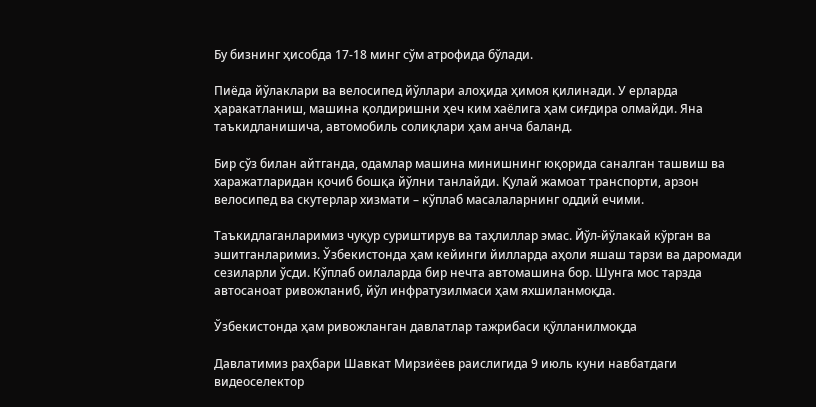Бу бизнинг ҳисобда 17-18 минг сўм атрофида бўлади.

Пиёда йўлаклари ва велосипед йўллари алоҳида ҳимоя қилинади. У ерларда ҳаракатланиш, машина қолдиришни ҳеч ким хаёлига ҳам сиғдира олмайди. Яна таъкидланишича, автомобиль солиқлари ҳам анча баланд.

Бир сўз билан айтганда, одамлар машина минишнинг юқорида саналган ташвиш ва харажатларидан қочиб бошқа йўлни танлайди. Қулай жамоат транспорти, арзон велосипед ва скутерлар хизмати – кўплаб масалаларнинг оддий ечими.

Таъкидлаганларимиз чуқур суриштирув ва таҳлиллар эмас. Йўл-йўлакай кўрган ва эшитганларимиз. Ўзбекистонда ҳам кейинги йилларда аҳоли яшаш тарзи ва даромади сезиларли ўсди. Кўплаб оилаларда бир нечта автомашина бор. Шунга мос тарзда автосаноат ривожланиб, йўл инфратузилмаси ҳам яхшиланмоқда.

Ўзбекистонда ҳам ривожланган давлатлар тажрибаси қўлланилмоқда

Давлатимиз раҳбари Шавкат Мирзиёев раислигида 9 июль куни навбатдаги видеоселектор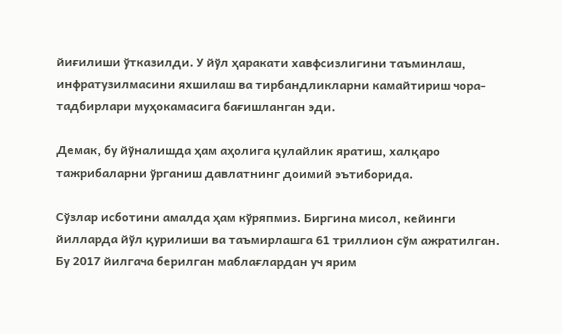йиғилиши ўтказилди. У йўл ҳаракати хавфсизлигини таъминлаш, инфратузилмасини яхшилаш ва тирбандликларни камайтириш чора-тадбирлари муҳокамасига бағишланган эди.

Демак, бу йўналишда ҳам аҳолига қулайлик яратиш, халқаро тажрибаларни ўрганиш давлатнинг доимий эътиборида.

Сўзлар исботини амалда ҳам кўряпмиз. Биргина мисол, кейинги йилларда йўл қурилиши ва таъмирлашга 61 триллион сўм ажратилган. Бу 2017 йилгача берилган маблағлардан уч ярим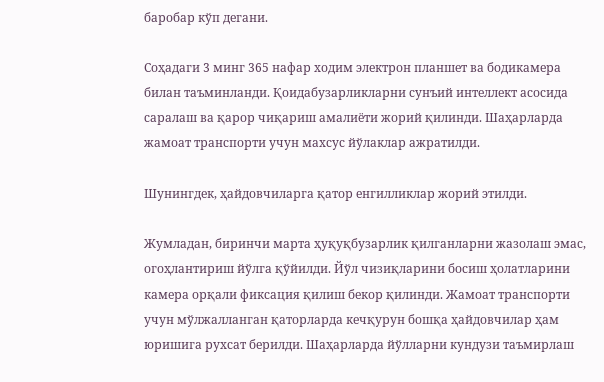баробар кўп дегани.

Соҳадаги 3 минг 365 нафар ходим электрон планшет ва бодикамера билан таъминланди. Қоидабузарликларни сунъий интеллект асосида саралаш ва қарор чиқариш амалиёти жорий қилинди. Шаҳарларда жамоат транспорти учун махсус йўлаклар ажратилди.

Шунингдек, ҳайдовчиларга қатор енгилликлар жорий этилди.

Жумладан, биринчи марта ҳуқуқбузарлик қилганларни жазолаш эмас, огоҳлантириш йўлга қўйилди. Йўл чизиқларини босиш ҳолатларини камера орқали фиксация қилиш бекор қилинди. Жамоат транспорти учун мўлжалланган қаторларда кечқурун бошқа ҳайдовчилар ҳам юришига рухсат берилди. Шаҳарларда йўлларни кундузи таъмирлаш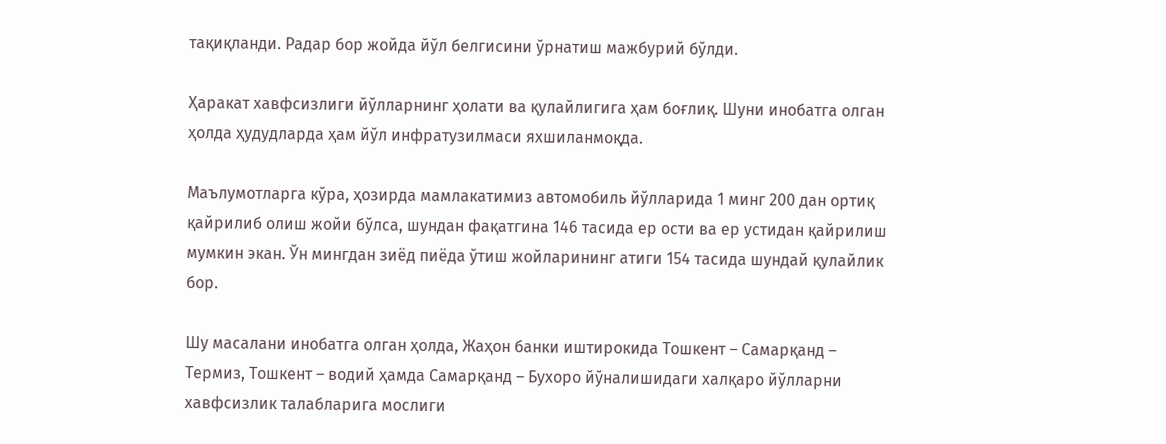тақиқланди. Радар бор жойда йўл белгисини ўрнатиш мажбурий бўлди.

Ҳаракат хавфсизлиги йўлларнинг ҳолати ва қулайлигига ҳам боғлиқ. Шуни инобатга олган ҳолда ҳудудларда ҳам йўл инфратузилмаси яхшиланмоқда.

Маълумотларга кўра, ҳозирда мамлакатимиз автомобиль йўлларида 1 минг 200 дан ортиқ қайрилиб олиш жойи бўлса, шундан фақатгина 146 тасида ер ости ва ер устидан қайрилиш мумкин экан. Ўн мингдан зиёд пиёда ўтиш жойларининг атиги 154 тасида шундай қулайлик бор.

Шу масалани инобатга олган ҳолда, Жаҳон банки иштирокида Тошкент – Самарқанд – Термиз, Тошкент – водий ҳамда Самарқанд – Бухоро йўналишидаги халқаро йўлларни хавфсизлик талабларига мослиги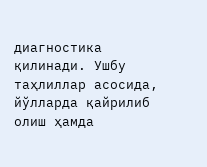диагностика қилинади. Ушбу таҳлиллар асосида, йўлларда қайрилиб олиш ҳамда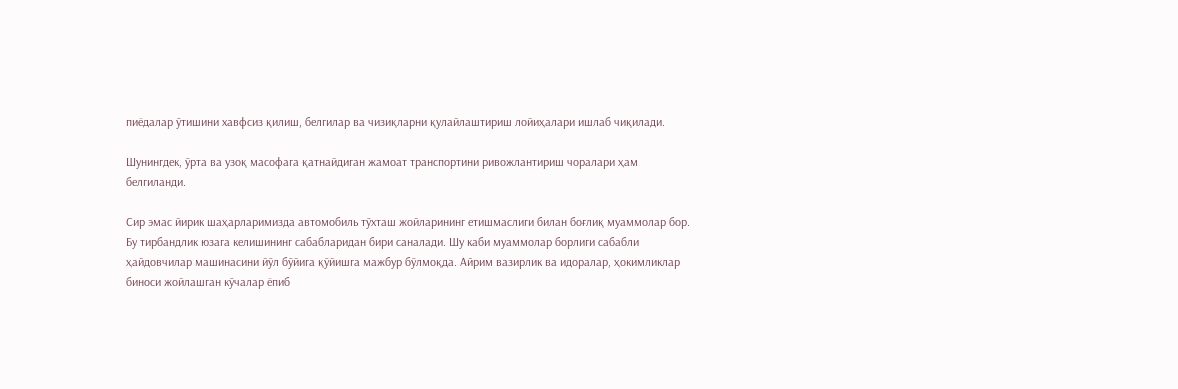пиёдалар ўтишини хавфсиз қилиш, белгилар ва чизиқларни қулайлаштириш лойиҳалари ишлаб чиқилади.

Шунингдек, ўрта ва узоқ масофага қатнайдиган жамоат транспортини ривожлантириш чоралари ҳам белгиланди.

Сир эмас йирик шаҳарларимизда автомобиль тўхташ жойларининг етишмаслиги билан боғлиқ муаммолар бор. Бу тирбандлик юзага келишининг сабабларидан бири саналади. Шу каби муаммолар борлиги сабабли ҳайдовчилар машинасини йўл бўйига қўйишга мажбур бўлмоқда. Айрим вазирлик ва идоралар, ҳокимликлар биноси жойлашган кўчалар ёпиб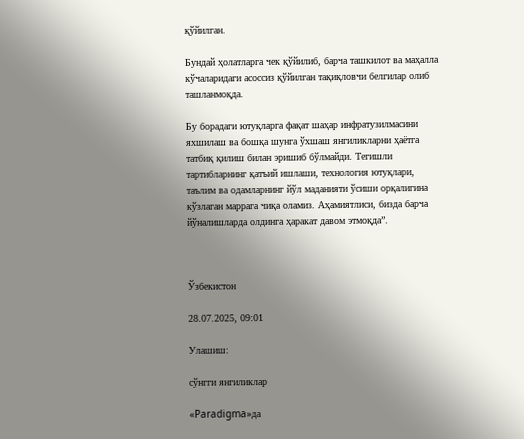қўйилган.

Бундай ҳолатларга чек қўйилиб, барча ташкилот ва маҳалла кўчаларидаги асоссиз қўйилган тақиқловчи белгилар олиб ташланмоқда.

Бу борадаги ютуқларга фақат шаҳар инфратузилмасини яхшилаш ва бошқа шунга ўхшаш янгиликларни ҳаётга татбиқ қилиш билан эришиб бўлмайди. Тегишли тартибларнинг қатъий ишлаши, технология ютуқлари, таълим ва одамларнинг йўл маданияти ўсиши орқалигина кўзлаган маррага чиқа оламиз. Аҳамиятлиси, бизда барча йўналишларда олдинга ҳаракат давом этмоқда”.



Ўзбекистон

28.07.2025, 09:01

Улашиш:

сўнгги янгиликлар

«Paradigma»да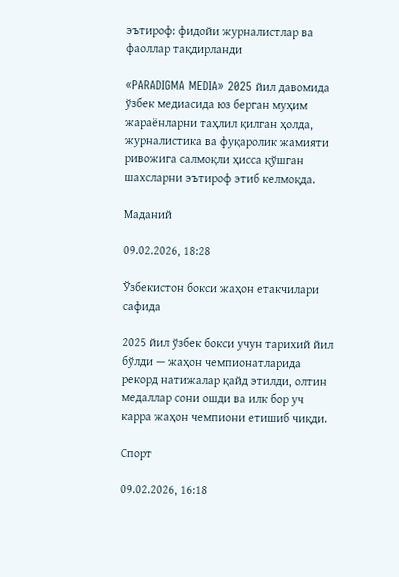эътироф: фидойи журналистлар ва фаоллар тақдирланди

«PARADIGMA MEDIA» 2025 йил давомида ўзбек медиасида юз берган муҳим жараёнларни таҳлил қилган ҳолда, журналистика ва фуқаролик жамияти ривожига салмоқли ҳисса қўшган шахсларни эътироф этиб келмоқда.

Маданий

09.02.2026, 18:28

Ўзбекистон бокси жаҳон етакчилари сафида

2025 йил ўзбек бокси учун тарихий йил бўлди — жаҳон чемпионатларида рекорд натижалар қайд этилди, олтин медаллар сони ошди ва илк бор уч карра жаҳон чемпиони етишиб чиқди.

Спорт

09.02.2026, 16:18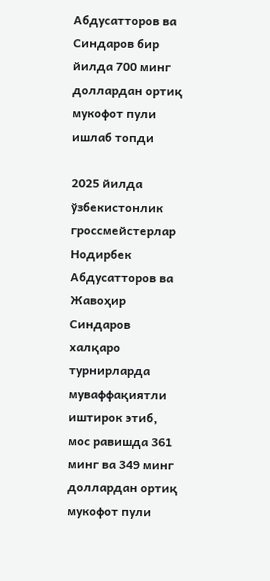Абдусатторов ва Синдаров бир йилда 700 минг доллардан ортиқ мукофот пули ишлаб топди

2025 йилда ўзбекистонлик гроссмейстерлар Нодирбек Абдусатторов ва Жавоҳир Синдаров халқаро турнирларда муваффақиятли иштирок этиб, мос равишда 361 минг ва 349 минг доллардан ортиқ мукофот пули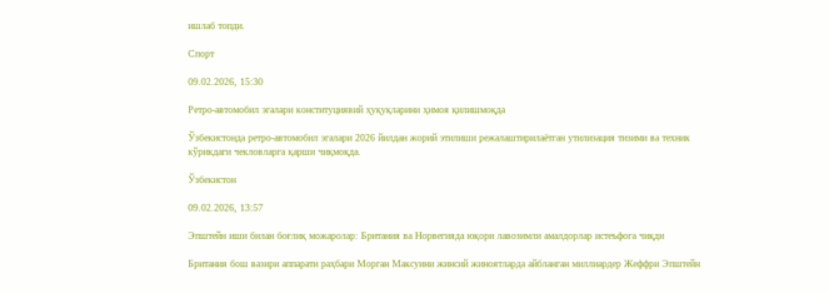ишлаб топди.

Спорт

09.02.2026, 15:30

Ретро-автомобил эгалари конституциявий ҳуқуқларини ҳимоя қилишмоқда

Ўзбекистонда ретро-автомобил эгалари 2026 йилдан жорий этилиши режалаштирилаётган утилизация тизими ва техник кўрикдаги чекловларга қарши чиқмоқда.

Ўзбекистон

09.02.2026, 13:57

Эпштейн иши билан боғлиқ можаролар: Британия ва Норвегияда юқори лавозимли амалдорлар истеъфога чиқди

Британия бош вазири аппарати раҳбари Морган Максуини жинсий жиноятларда айбланган миллиардер Жеффри Эпштейн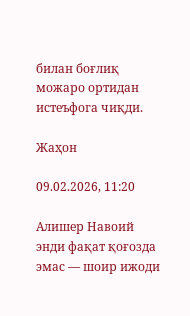билан боғлиқ можаро ортидан истеъфога чиқди.

Жаҳон

09.02.2026, 11:20

Алишер Навоий энди фақат қоғозда эмас — шоир ижоди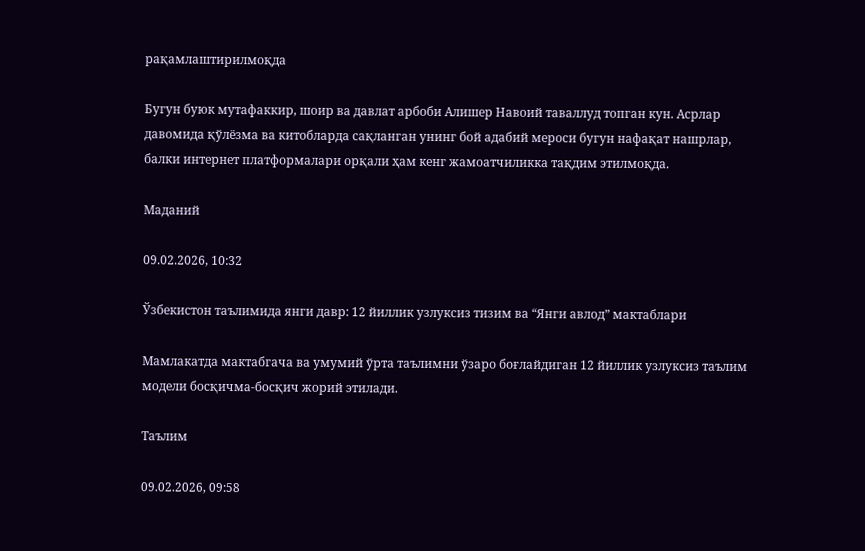рақамлаштирилмоқда

Бугун буюк мутафаккир, шоир ва давлат арбоби Алишер Навоий таваллуд топган кун. Асрлар давомида қўлёзма ва китобларда сақланган унинг бой адабий мероси бугун нафақат нашрлар, балки интернет платформалари орқали ҳам кенг жамоатчиликка тақдим этилмоқда.

Маданий

09.02.2026, 10:32

Ўзбекистон таълимида янги давр: 12 йиллик узлуксиз тизим ва “Янги авлод” мактаблари

Мамлакатда мактабгача ва умумий ўрта таълимни ўзаро боғлайдиган 12 йиллик узлуксиз таълим модели босқичма-босқич жорий этилади.

Таълим

09.02.2026, 09:58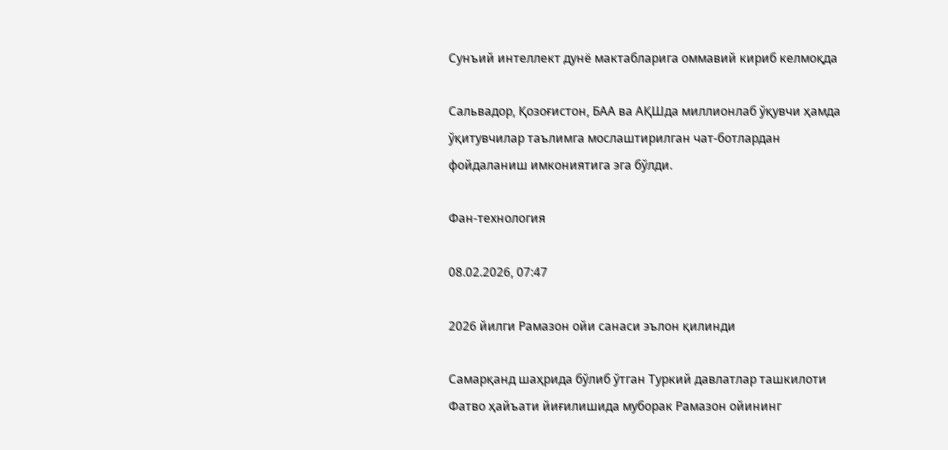Сунъий интеллект дунё мактабларига оммавий кириб келмоқда

Сальвадор, Қозоғистон, БАА ва АҚШда миллионлаб ўқувчи ҳамда ўқитувчилар таълимга мослаштирилган чат-ботлардан фойдаланиш имкониятига эга бўлди.

Фан-технология

08.02.2026, 07:47

2026 йилги Рамазон ойи санаси эълон қилинди

Самарқанд шаҳрида бўлиб ўтган Туркий давлатлар ташкилоти Фатво ҳайъати йиғилишида муборак Рамазон ойининг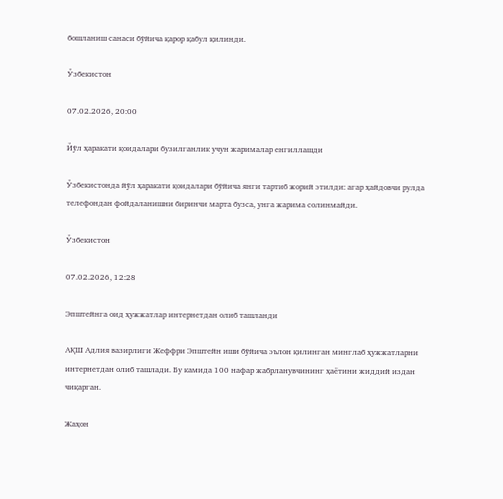бошланиш санаси бўйича қарор қабул қилинди.

Ўзбекистон

07.02.2026, 20:00

Йўл ҳаракати қоидалари бузилганлик учун жарималар енгиллашди

Ўзбекистонда йўл ҳаракати қоидалари бўйича янги тартиб жорий этилди: агар ҳайдовчи рулда телефондан фойдаланишни биринчи марта бузса, унга жарима солинмайди.

Ўзбекистон

07.02.2026, 12:28

Эпштейнга оид ҳужжатлар интернетдан олиб ташланди

АҚШ Адлия вазирлиги Жеффри Эпштейн иши бўйича эълон қилинган минглаб ҳужжатларни интернетдан олиб ташлади. Бу камида 100 нафар жабрланувчининг ҳаётини жиддий издан чиқарган.

Жаҳон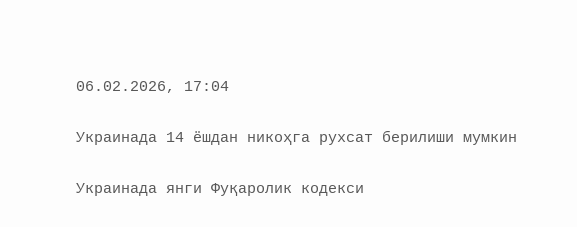06.02.2026, 17:04

Украинада 14 ёшдан никоҳга рухсат берилиши мумкин

Украинада янги Фуқаролик кодекси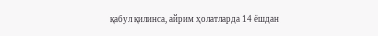қабул қилинса, айрим ҳолатларда 14 ёшдан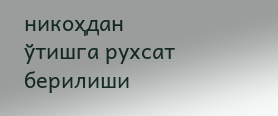никоҳдан ўтишга рухсат берилиши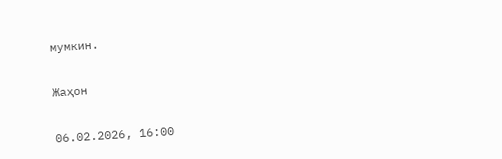мумкин.

Жаҳон

06.02.2026, 16:00